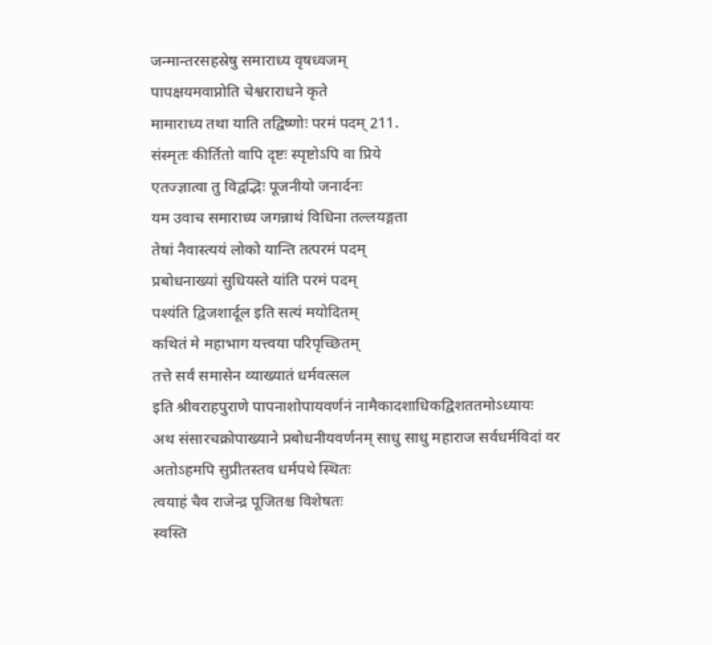जन्मान्तरसहस्रेषु समाराध्य वृषध्वजम्
पापक्षयमवाप्नोति चेश्वराराधने कृते
मामाराध्य तथा याति तद्विष्णोः परमं पदम् 211.
संस्मृतः कीर्तितो वापि दृष्टः स्पृष्टोऽपि वा प्रिये
एतज्ज्ञात्वा तु विद्वद्भिः पूजनीयो जनार्दनः
यम उवाच समाराध्य जगन्नाथं विधिना तल्लयङ्गता
तेषां नैवास्त्ययं लोको यान्ति तत्परमं पदम्
प्रबोधनाख्यां सुधियस्ते यांति परमं पदम्
पश्यंति द्विजशार्दूल इति सत्यं मयोदितम्
कथितं मे महाभाग यत्त्वया परिपृच्छितम्
तत्ते सर्वं समासेन व्याख्यातं धर्मवत्सल
इति श्रीवराहपुराणे पापनाशोपायवर्णनं नामैकादशाधिकद्विशततमोऽध्यायः
अथ संसारचक्रोपाख्याने प्रबोधनीयवर्णनम् साधु साधु महाराज सर्वधर्मविदां वर
अतोऽहमपि सुप्रीतस्तव धर्मपथे स्थितः
त्वयाहं चैव राजेन्द्र पूजितश्च विशेषतः
स्वस्ति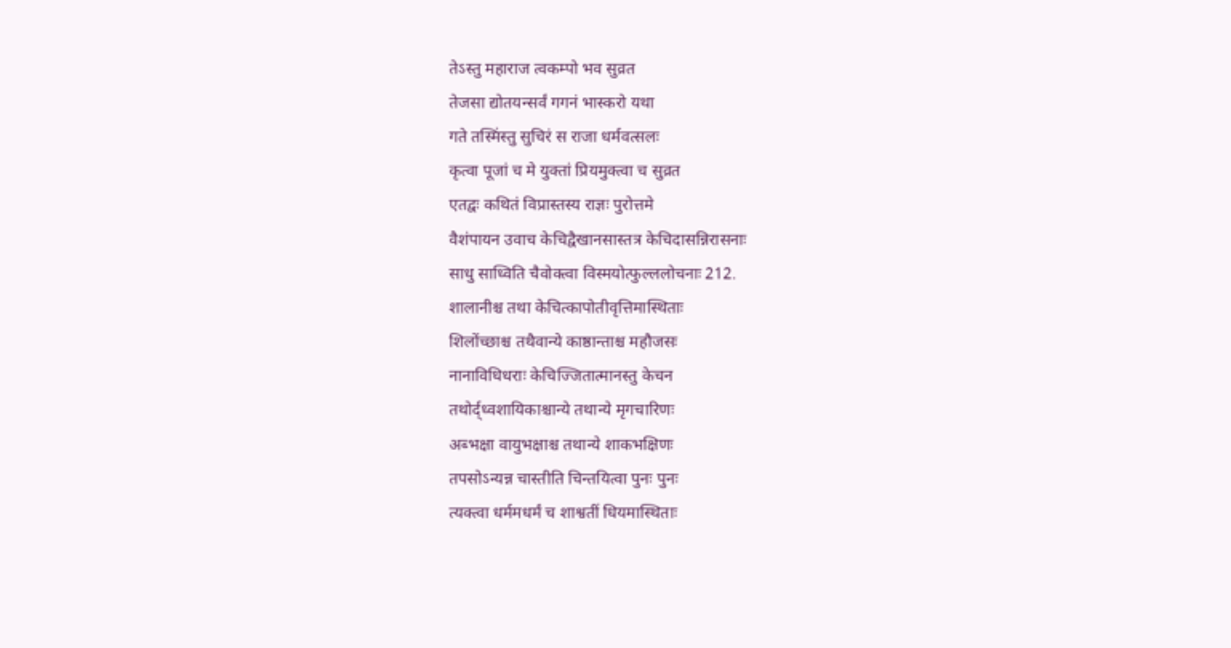तेऽस्तु महाराज त्वकम्पो भव सुव्रत
तेजसा द्योतयन्सर्वं गगनं भास्करो यथा
गते तस्मिंस्तु सुचिरं स राजा धर्मवत्सलः
कृत्वा पूजां च मे युक्तां प्रियमुक्त्वा च सुव्रत
एतद्वः कथितं विप्रास्तस्य राज्ञः पुरोत्तमे
वैशंपायन उवाच केचिद्वैखानसास्तत्र केचिदासन्निरासनाः
साधु साध्विति चैवोक्त्वा विस्मयोत्फुल्ललोचनाः 212.
शालानीश्च तथा केचित्कापोतीवृत्तिमास्थिताः
शिलोंच्छाश्च तथैवान्ये काष्ठान्ताश्च महौजसः
नानाविधिधराः केचिज्जितात्मानस्तु केचन
तथोर्द्ध्वशायिकाश्चान्ये तथान्ये मृगचारिणः
अब्भक्षा वायुभक्षाश्च तथान्ये शाकभक्षिणः
तपसोऽन्यन्न चास्तीति चिन्तयित्वा पुनः पुनः
त्यक्त्वा धर्ममधर्मं च शाश्वतीं धियमास्थिताः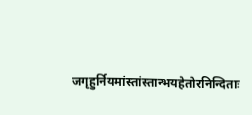जगृहुर्नियमांस्तांस्तान्भयहेतोरनिन्दिताः